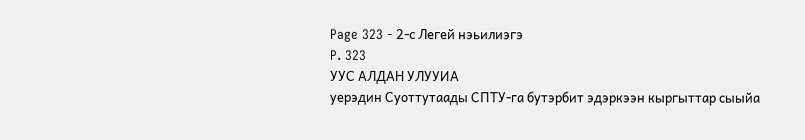Page 323 - 2-с Легей нэьилиэгэ
P. 323
УУС АЛДАН УЛУУИА
уерэдин Суоттутаады СПТУ-га бутэрбит эдэркээн кыргыттар сыыйа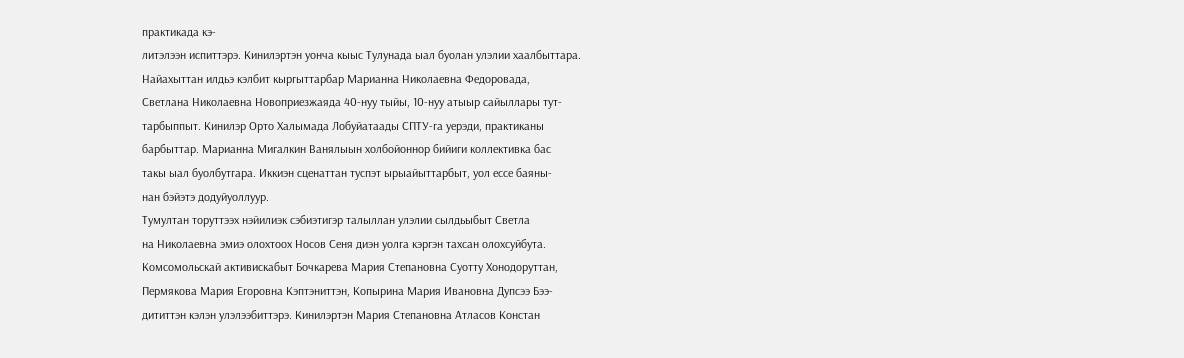практикада кэ-
литэлээн испиттэрэ. Кинилэртэн уонча кыыс Тулунада ыал буолан улэлии хаалбыттара.
Найахыттан илдьэ кэлбит кыргыттарбар Марианна Николаевна Федоровада,
Светлана Николаевна Новоприезжаяда 40-нуу тыйы, 10-нуу атыыр сайыллары тут-
тарбыппыт. Кинилэр Орто Халымада Лобуйатаады СПТУ-га уерэди, практиканы
барбыттар. Марианна Мигалкин Ванялыын холбойоннор бийиги коллективка бас
такы ыал буолбутгара. Иккиэн сценаттан туспэт ырыайыттарбыт, уол ессе баяны-
нан бэйэтэ додуйуоллуур.
Тумултан торуттээх нэйилиэк сэбиэтигэр талыллан улэлии сылдьыбыт Светла
на Николаевна эмиэ олохтоох Носов Сеня диэн уолга кэргэн тахсан олохсуйбута.
Комсомольскай активискабыт Бочкарева Мария Степановна Суотту Хонодоруттан,
Пермякова Мария Егоровна Кэптэниттэн, Копырина Мария Ивановна Дупсээ Бээ-
дититтэн кэлэн улэлээбиттэрэ. Кинилэртэн Мария Степановна Атласов Констан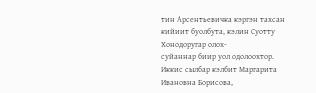тин Арсентьевичка кэргэн тахсан кийиит буолбута, кэлин Суотту Хонодоругар олох-
суйаннар биир уол одолоохтор.
Иккис сылбар кэлбит Маргарита Ивановна Борисова,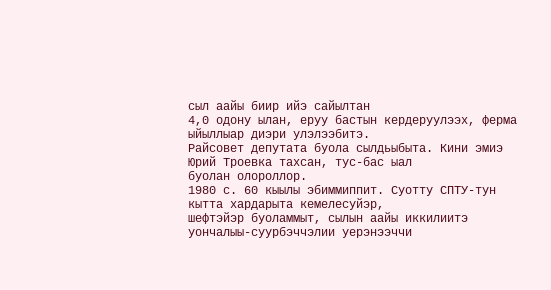сыл аайы биир ийэ сайылтан
4,0 одону ылан, еруу бастын кердеруулээх, ферма ыйыллыар диэри улэлээбитэ.
Райсовет депутата буола сылдьыбыта. Кини эмиэ Юрий Троевка тахсан, тус-бас ыал
буолан олороллор.
1980 с. 60 кыылы эбиммиппит. Суотту СПТУ-тун кытта хардарыта кемелесуйэр,
шефтэйэр буоламмыт, сылын аайы иккилиитэ уончалыы-суурбэччэлии уерэнээччи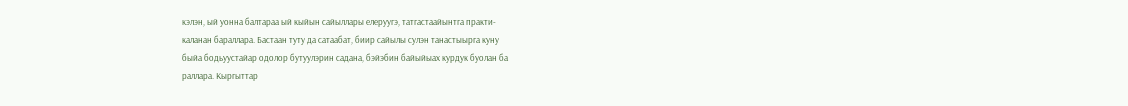кэлэн, ый уонна балтараа ый кыйын сайыллары елеруугэ, татгастаайынтга практи-
каланан бараллара. Бастаан туту да сатаабат, биир сайылы сулэн танастыырга куну
быйа бодьуустайар одолор бутуулэрин садана, бэйэбин байыйыах курдук буолан ба
раллара. Кыргыттар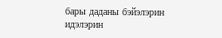бары даданы бэйэлэрин идэлэрин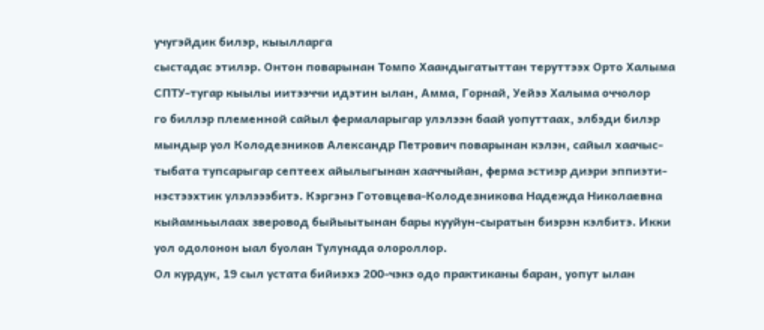учугэйдик билэр, кыылларга
сыстадас этилэр. Онтон поварынан Томпо Хаандыгатыттан теруттээх Орто Халыма
СПТУ-тугар кыылы иитээччи идэтин ылан, Амма, Горнай, Уейээ Халыма оччолор
го биллэр племенной сайыл фермаларыгар улэлээн баай уопуттаах, элбэди билэр
мындыр уол Колодезников Александр Петрович поварынан кэлэн, сайыл хаачыс-
тыбата тупсарыгар септеех айылыгынан хааччыйан, ферма эстиэр диэри эппиэти-
нэстээхтик улэлэээбитэ. Кэргэнэ Готовцева-Колодезникова Надежда Николаевна
кыйамньылаах зверовод быйыытынан бары кууйун-сыратын биэрэн кэлбитэ. Икки
уол одолонон ыал буолан Тулунада олороллор.
Ол курдук, 19 сыл устата бийиэхэ 200-чэкэ одо практиканы баран, уопут ылан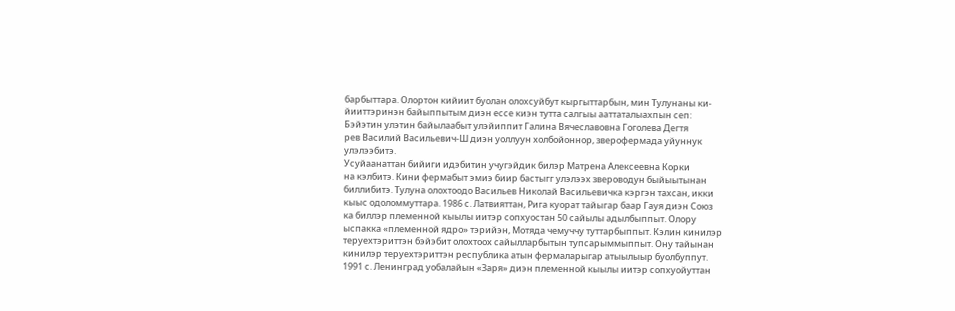барбыттара. Олортон кийиит буолан олохсуйбут кыргыттарбын, мин Тулунаны ки-
йииттэринэн байыппытым диэн ессе киэн тутта салгыы ааттаталыахпын сеп:
Бэйэтин улэтин байылаабыт улэйиппит Галина Вячеславовна Гоголева Дегтя
рев Василий Васильевич-Ш диэн уоллуун холбойоннор, зверофермада уйуннук
улэлээбитэ.
Усуйаанаттан бийиги идэбитин учугэйдик билэр Матрена Алексеевна Корки
на кэлбитэ. Кини фермабыт эмиэ биир бастыгг улэлээх звероводун быйыытынан
биллибитэ. Тулуна олохтоодо Васильев Николай Васильевичка кэргэн тахсан, икки
кыыс одоломмуттара. 1986 с. Латвияттан, Рига куорат тайыгар баар Гауя диэн Союз
ка биллэр племенной кыылы иитэр сопхуостан 50 сайылы адылбыппыт. Олору
ыспакка «племенной ядро» тэрийэн, Мотяда чемуччу туттарбыппыт. Кэлин кинилэр
теруехтэриттэн бэйэбит олохтоох сайылларбытын тупсарыммыппыт. Ону тайынан
кинилэр теруехтэриттэн республика атын фермаларыгар атыылыыр буолбуппут.
1991 с. Ленинград уобалайын «Заря» диэн племенной кыылы иитэр сопхуойуттан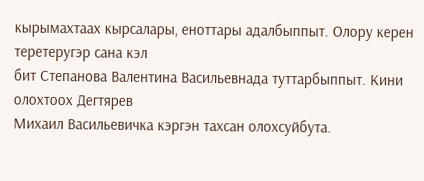кырымахтаах кырсалары, еноттары адалбыппыт. Олору керен теретеругэр сана кэл
бит Степанова Валентина Васильевнада туттарбыппыт. Кини олохтоох Дегтярев
Михаил Васильевичка кэргэн тахсан олохсуйбута.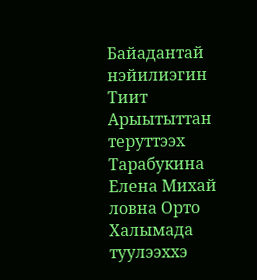Байадантай нэйилиэгин Тиит Арыытыттан теруттээх Тарабукина Елена Михай
ловна Орто Халымада туулээххэ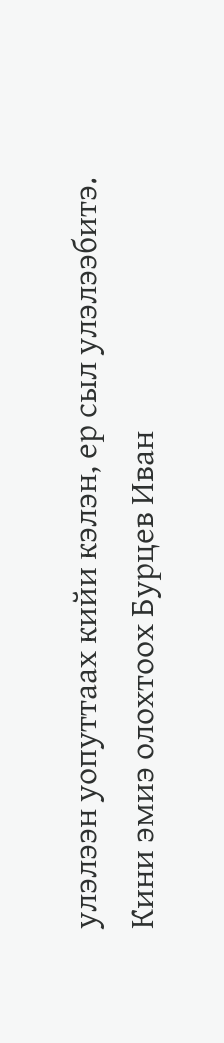улэлээн уопуттаах кийи кэлэн, ер сыл улэлээбитэ.
Кини эмиэ олохтоох Бурцев Иван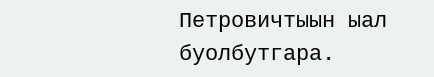Петровичтыын ыал буолбутгара.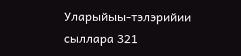Уларыйыы-тэлэрийии сыллара 321